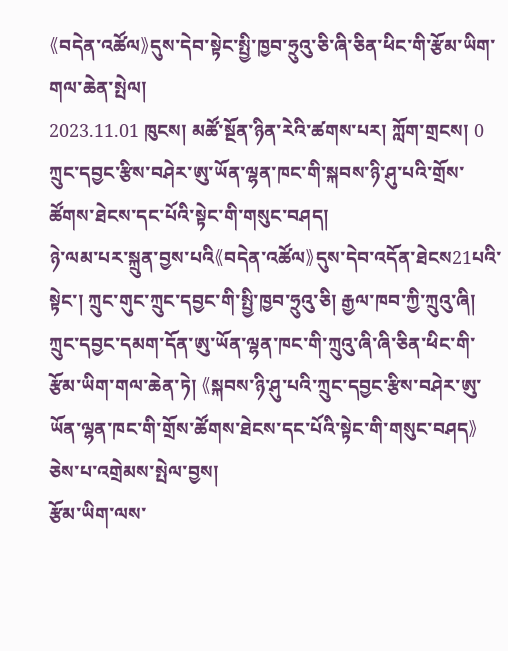《བདེན་འཚོལ》དུས་དེབ་སྟེང་སྤྱི་ཁྱབ་ཧྲུའུ་ཅི་ཞི་ཅིན་ཕིང་གི་རྩོམ་ཡིག་གལ་ཆེན་སྤེལ།
2023.11.01 ཁུངས། མཚོ་སྔོན་ཉིན་རེའི་ཚགས་པར། ཀློག་གྲངས། 0
ཀྲུང་དབྱང་རྩིས་བཤེར་ཨུ་ཡོན་ལྷན་ཁང་གི་སྐབས་ཉི་ཤུ་པའི་གྲོས་ཚོགས་ཐེངས་དང་པོའི་སྟེང་གི་གསུང་བཤད།
ཉེ་ལམ་པར་སྐྲུན་བྱས་པའི《བདེན་འཚོལ》དུས་དེབ་འདོན་ཐེངས21པའི་སྟེང་། ཀྲུང་གུང་ཀྲུང་དབྱང་གི་སྤྱི་ཁྱབ་ཧྲུའུ་ཅི། རྒྱལ་ཁབ་ཀྱི་ཀྲུའུ་ཞི།  ཀྲུང་དབྱང་དམག་དོན་ཨུ་ཡོན་ལྷན་ཁང་གི་ཀྲུའུ་ཞི་ཞི་ཅིན་ཕིང་གི་རྩོམ་ཡིག་གལ་ཆེན་ཏེ། 《སྐབས་ཉི་ཤུ་པའི་ཀྲུང་དབྱང་རྩིས་བཤེར་ཨུ་ཡོན་ལྷན་ཁང་གི་གྲོས་ཚོགས་ཐེངས་དང་པོའི་སྟེང་གི་གསུང་བཤད》ཅེས་པ་འགྲེམས་སྤེལ་བྱས།
རྩོམ་ཡིག་ལས་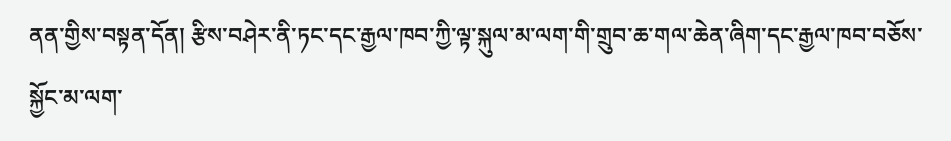ནན་གྱིས་བསྟན་དོན། རྩིས་བཤེར་ནི་ཏང་དང་རྒྱལ་ཁབ་ཀྱི་ལྟ་སྐུལ་མ་ལག་གི་གྲུབ་ཆ་གལ་ཆེན་ཞིག་དང་རྒྱལ་ཁབ་བཅོས་སྐྱོང་མ་ལག་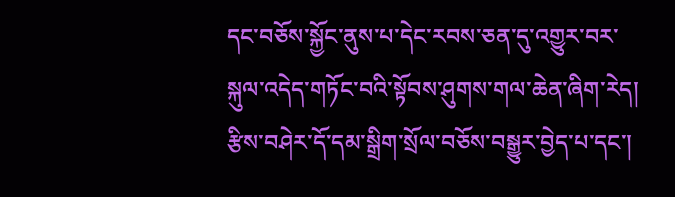དང་བཅོས་སྐྱོང་ནུས་པ་དེང་རབས་ཅན་དུ་འགྱུར་བར་སྐུལ་འདེད་གཏོང་བའི་སྟོབས་ཤུགས་གལ་ཆེན་ཞིག་རེད། རྩིས་བཤེར་དོ་དམ་སྒྲིག་སྲོལ་བཅོས་བསྒྱུར་བྱེད་པ་དང་།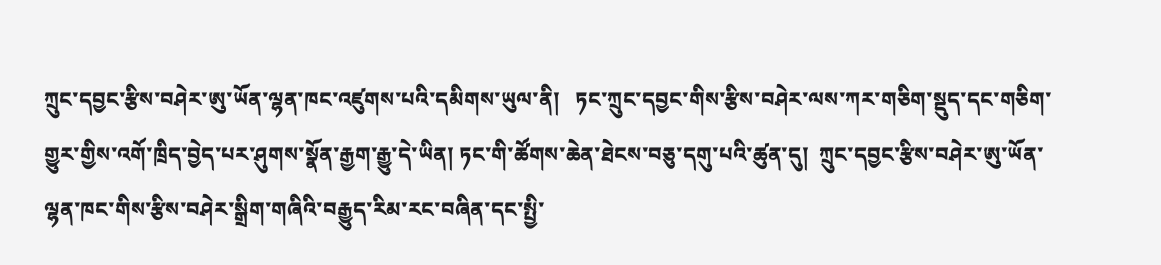ཀྲུང་དབྱང་རྩིས་བཤེར་ཨུ་ཡོན་ལྷན་ཁང་འཛུགས་པའི་དམིགས་ཡུལ་ནི།   ཏང་ཀྲུང་དབྱང་གིས་རྩིས་བཤེར་ལས་ཀར་གཅིག་སྡུད་དང་གཅིག་གྱུར་གྱིས་འགོ་ཁྲིད་བྱེད་པར་ཤུགས་སྣོན་རྒྱག་རྒྱུ་དེ་ཡིན། ཏང་གི་ཚོགས་ཆེན་ཐེངས་བཅུ་དགུ་པའི་ཚུན་དུ།  ཀྲུང་དབྱང་རྩིས་བཤེར་ཨུ་ཡོན་ལྷན་ཁང་གིས་རྩིས་བཤེར་སྒྲིག་གཞིའི་བརྒྱུད་རིམ་རང་བཞིན་དང་སྤྱི་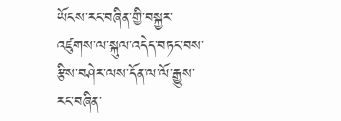ཡོངས་རང་བཞིན་གྱི་བསྐྱར་འཛུགས་ལ་སྐུལ་འདེད་བཏང་བས་རྩིས་བཤེར་ལས་དོན་ལ་ལོ་རྒྱུས་རང་བཞིན་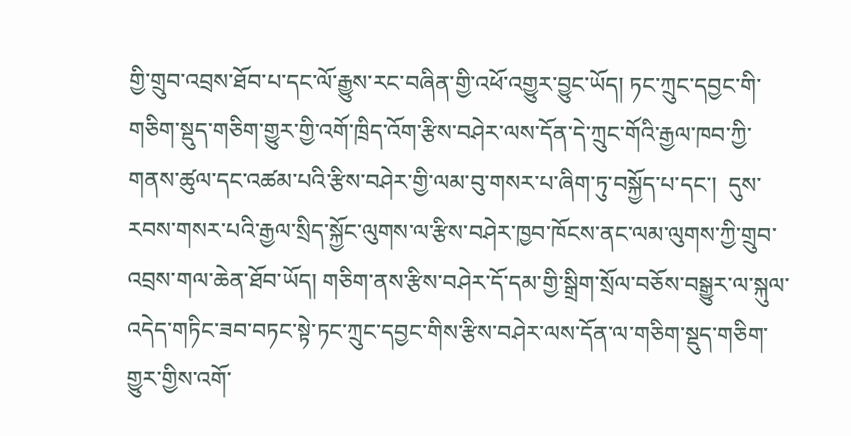གྱི་གྲུབ་འབྲས་ཐོབ་པ་དང་ལོ་རྒྱུས་རང་བཞིན་གྱི་འཕོ་འགྱུར་བྱུང་ཡོད། ཏང་ཀྲུང་དབྱང་གི་གཅིག་སྡུད་གཅིག་གྱུར་གྱི་འགོ་ཁྲིད་འོག་རྩིས་བཤེར་ལས་དོན་དེ་ཀྲུང་གོའི་རྒྱལ་ཁབ་ཀྱི་གནས་ཚུལ་དང་འཚམ་པའི་རྩིས་བཤེར་གྱི་ལམ་བུ་གསར་པ་ཞིག་ཏུ་བསྐྱོད་པ་དང་།  དུས་རབས་གསར་པའི་རྒྱལ་སྲིད་སྐྱོང་ལུགས་ལ་རྩིས་བཤེར་ཁྱབ་ཁོངས་ནང་ལམ་ལུགས་ཀྱི་གྲུབ་འབྲས་གལ་ཆེན་ཐོབ་ཡོད། གཅིག་ནས་རྩིས་བཤེར་དོ་དམ་གྱི་སྒྲིག་སྲོལ་བཅོས་བསྒྱུར་ལ་སྐུལ་འདེད་གཏིང་ཟབ་བཏང་སྟེ་ཏང་ཀྲུང་དབྱང་གིས་རྩིས་བཤེར་ལས་དོན་ལ་གཅིག་སྡུད་གཅིག་གྱུར་གྱིས་འགོ་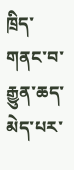ཁྲིད་གནང་བ་རྒྱུན་ཆད་མེད་པར་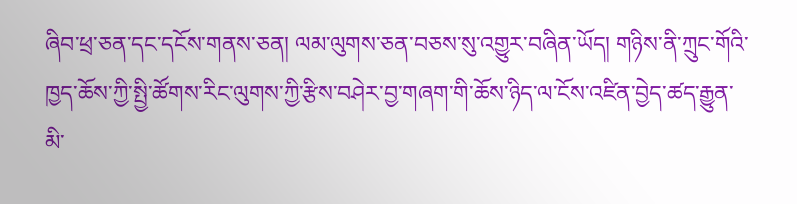ཞིབ་ཕྲ་ཅན་དང་དངོས་གནས་ཅན། ལམ་ལུགས་ཅན་བཅས་སུ་འགྱུར་བཞིན་ཡོད། གཉིས་ནི་ཀྲུང་གོའི་ཁྱད་ཆོས་ཀྱི་སྤྱི་ཚོགས་རིང་ལུགས་ཀྱི་རྩིས་བཤེར་བྱ་གཞག་གི་ཆོས་ཉིད་ལ་ངོས་འཛིན་བྱེད་ཚད་རྒྱུན་མི་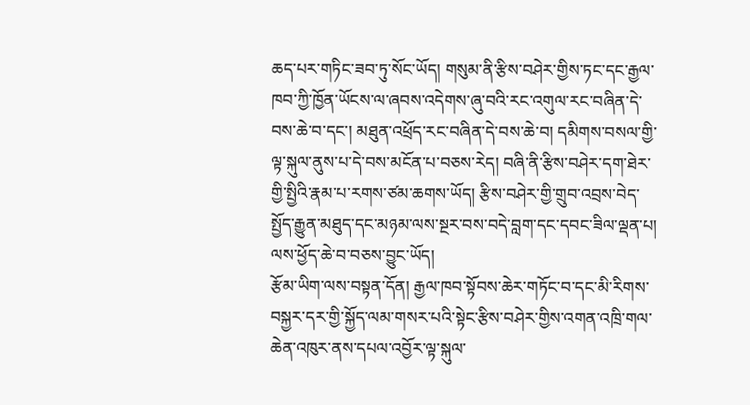ཆད་པར་གཏིང་ཟབ་ཏུ་སོང་ཡོད། གསུམ་ནི་རྩིས་བཤེར་གྱིས་ཏང་དང་རྒྱལ་ཁབ་ཀྱི་ཁྱོན་ཡོངས་ལ་ཞབས་འདེགས་ཞུ་བའི་རང་འགུལ་རང་བཞིན་དེ་བས་ཆེ་བ་དང་། མཐུན་འཕྲོད་རང་བཞིན་དེ་བས་ཆེ་བ། དམིགས་བསལ་གྱི་ལྟ་སྐུལ་ནུས་པ་དེ་བས་མངོན་པ་བཅས་རེད། བཞི་ནི་རྩིས་བཤེར་དག་ཐེར་གྱི་སྤྱིའི་རྣམ་པ་རགས་ཙམ་ཆགས་ཡོད། རྩིས་བཤེར་གྱི་གྲུབ་འབྲས་བེད་སྤྱོད་རྒྱུན་མཐུད་དང་མཉམ་ལས་སྔར་བས་བདེ་བླག་དང་དབང་ཟིལ་ལྡན་པ།   ལས་ཕྱོད་ཆེ་བ་བཅས་བྱུང་ཡོད།
རྩོམ་ཡིག་ལས་བསྟན་དོན། རྒྱལ་ཁབ་སྟོབས་ཆེར་གཏོང་བ་དང་མི་རིགས་བསྐྱར་དར་གྱི་སྐྱོད་ལམ་གསར་པའི་སྟེང་རྩིས་བཤེར་གྱིས་འགན་འཁྲི་གལ་ཆེན་འཁུར་ནས་དཔལ་འབྱོར་ལྟ་སྐུལ་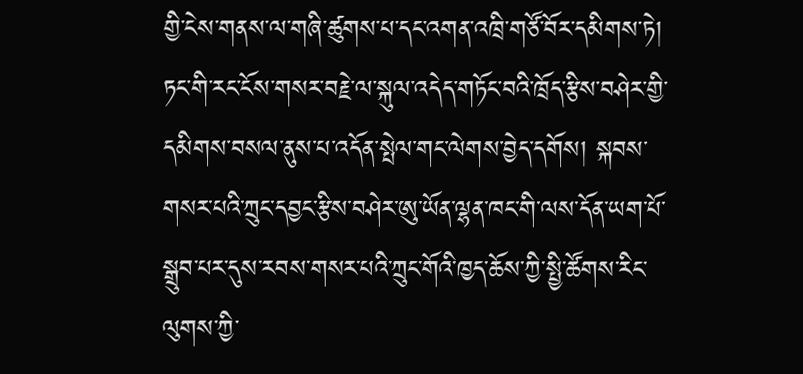གྱི་ངེས་གནས་ལ་གཞི་ཚུགས་པ་དང་འགན་འཁྲི་གཙོ་བོར་དམིགས་ཏེ།  ཏང་གི་རང་ངོས་གསར་བརྗེ་ལ་སྐུལ་འདེད་གཏོང་བའི་ཁྲོད་རྩིས་བཤེར་གྱི་དམིགས་བསལ་ནུས་པ་འདོན་སྤེལ་གང་ལེགས་བྱེད་དགོས། སྐབས་གསར་པའི་ཀྲུང་དབྱང་རྩིས་བཤེར་ཨུ་ཡོན་ལྷན་ཁང་གི་ལས་དོན་ཡག་པོ་སྒྲུབ་པར་དུས་རབས་གསར་པའི་ཀྲུང་གོའི་ཁྱད་ཆོས་ཀྱི་སྤྱི་ཚོགས་རིང་ལུགས་ཀྱི་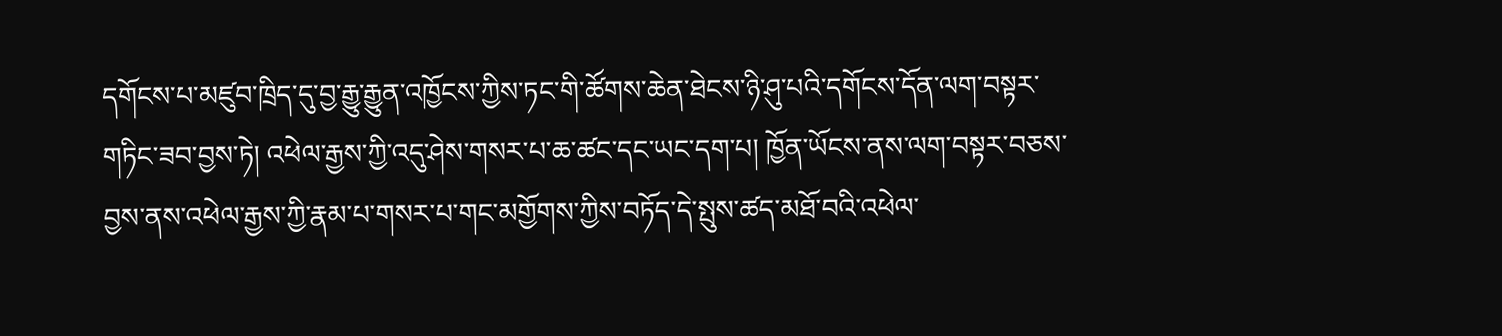དགོངས་པ་མཛུབ་ཁྲིད་དུ་བྱ་རྒྱུ་རྒྱུན་འཁྱོངས་ཀྱིས་ཏང་གི་ཚོགས་ཆེན་ཐེངས་ཉི་ཤུ་པའི་དགོངས་དོན་ལག་བསྟར་གཏིང་ཟབ་བྱས་ཏེ། འཕེལ་རྒྱས་ཀྱི་འདུ་ཤེས་གསར་པ་ཆ་ཚང་དང་ཡང་དག་པ། ཁྱོན་ཡོངས་ནས་ལག་བསྟར་བཅས་བྱས་ནས་འཕེལ་རྒྱས་ཀྱི་རྣམ་པ་གསར་པ་གང་མགྱོགས་ཀྱིས་བཏོད་དེ་སྤུས་ཚད་མཐོ་བའི་འཕེལ་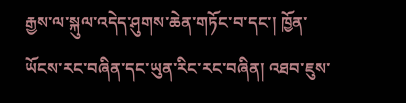རྒྱས་ལ་སྐུལ་འདེད་ཤུགས་ཆེན་གཏོང་བ་དང་། ཁྱོན་ཡོངས་རང་བཞིན་དང་ཡུན་རིང་རང་བཞིན། འཐབ་ཇུས་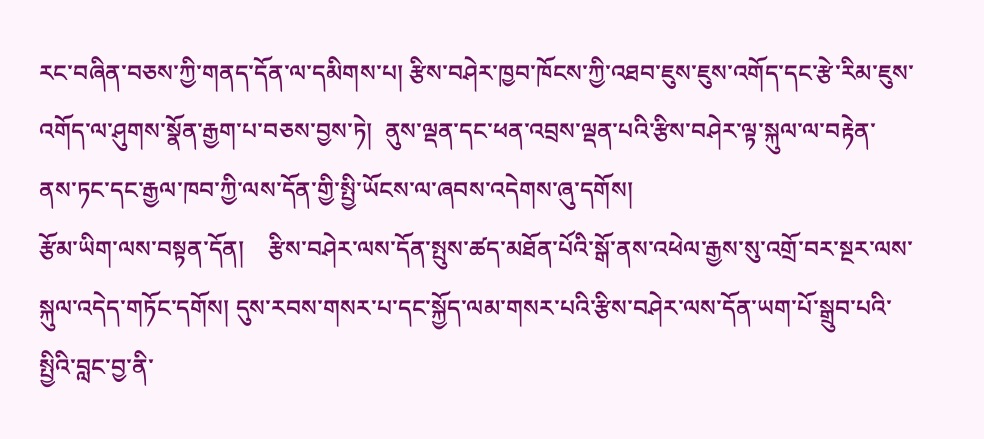རང་བཞིན་བཅས་ཀྱི་གནད་དོན་ལ་དམིགས་པ། རྩིས་བཤེར་ཁྱབ་ཁོངས་ཀྱི་འཐབ་ཇུས་ཇུས་འགོད་དང་རྩེ་རིམ་ཇུས་འགོད་ལ་ཤུགས་སྣོན་རྒྱག་པ་བཅས་བྱས་ཏེ།  ནུས་ལྡན་དང་ཕན་འབྲས་ལྡན་པའི་རྩིས་བཤེར་ལྟ་སྐུལ་ལ་བརྟེན་ནས་ཏང་དང་རྒྱལ་ཁབ་ཀྱི་ལས་དོན་གྱི་སྤྱི་ཡོངས་ལ་ཞབས་འདེགས་ཞུ་དགོས།
རྩོམ་ཡིག་ལས་བསྟན་དོན།    རྩིས་བཤེར་ལས་དོན་སྤུས་ཚད་མཐོན་པོའི་སྒོ་ནས་འཕེལ་རྒྱས་སུ་འགྲོ་བར་སྔར་ལས་སྐུལ་འདེད་གཏོང་དགོས། དུས་རབས་གསར་པ་དང་སྐྱོད་ལམ་གསར་པའི་རྩིས་བཤེར་ལས་དོན་ཡག་པོ་སྒྲུབ་པའི་སྤྱིའི་བླང་བྱ་ནི་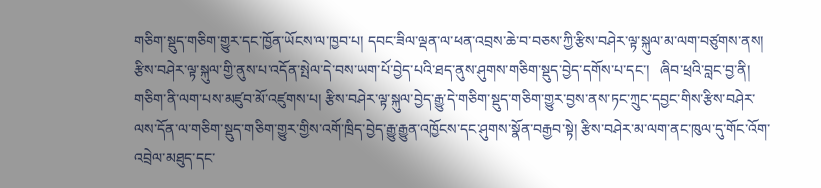གཅིག་སྡུད་གཅིག་གྱུར་དང་ཁྱོན་ཡོངས་ལ་ཁྱབ་པ། དབང་ཟིལ་ལྡན་ལ་ཕན་འབྲས་ཆེ་བ་བཅས་ཀྱི་རྩིས་བཤེར་ལྟ་སྐུལ་མ་ལག་བཙུགས་ནས།  རྩིས་བཤེར་ལྟ་སྐུལ་གྱི་ནུས་པ་འདོན་སྤེལ་དེ་བས་ཡག་པོ་བྱེད་པའི་ཐད་ནུས་ཤུགས་གཅིག་སྡུད་བྱེད་དགོས་པ་དང་།   ཞིབ་ཕྲའི་བླང་བྱ་ནི།  གཅིག་ནི་ལག་པས་མཛུབ་མོ་འཛུགས་པ། རྩིས་བཤེར་ལྟ་སྐུལ་བྱེད་རྒྱུ་དེ་གཅིག་སྡུད་གཅིག་གྱུར་བྱས་ནས་ཏང་ཀྲུང་དབྱང་གིས་རྩིས་བཤེར་ལས་དོན་ལ་གཅིག་སྡུད་གཅིག་གྱུར་གྱིས་འགོ་ཁྲིད་བྱེད་རྒྱུ་རྒྱུན་འཁྱོངས་དང་ཤུགས་སྣོན་བརྒྱབ་སྟེ། རྩིས་བཤེར་མ་ལག་ནང་ཁུལ་དུ་གོང་འོག་འབྲེལ་མཐུད་དང་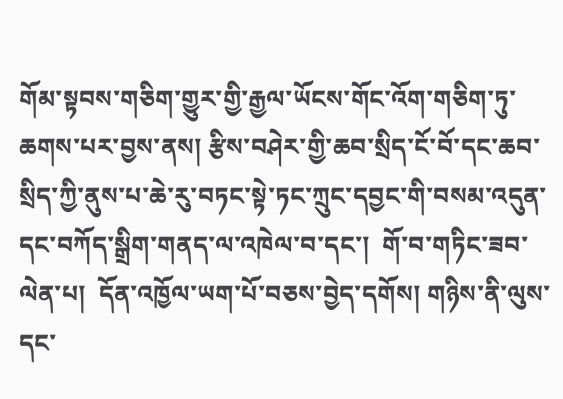གོམ་སྟབས་གཅིག་གྱུར་གྱི་རྒྱལ་ཡོངས་གོང་འོག་གཅིག་ཏུ་ཆགས་པར་བྱས་ནས། རྩིས་བཤེར་གྱི་ཆབ་སྲིད་ངོ་བོ་དང་ཆབ་སྲིད་ཀྱི་ནུས་པ་ཆེ་རུ་བཏང་སྟེ་ཏང་ཀྲུང་དབྱང་གི་བསམ་འདུན་དང་བཀོད་སྒྲིག་གནད་ལ་འཁེལ་བ་དང་།  གོ་བ་གཏིང་ཟབ་ལེན་པ།  དོན་འཁྱོལ་ཡག་པོ་བཅས་བྱེད་དགོས། གཉིས་ནི་ལུས་དང་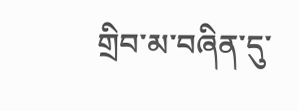གྲིབ་མ་བཞིན་དུ་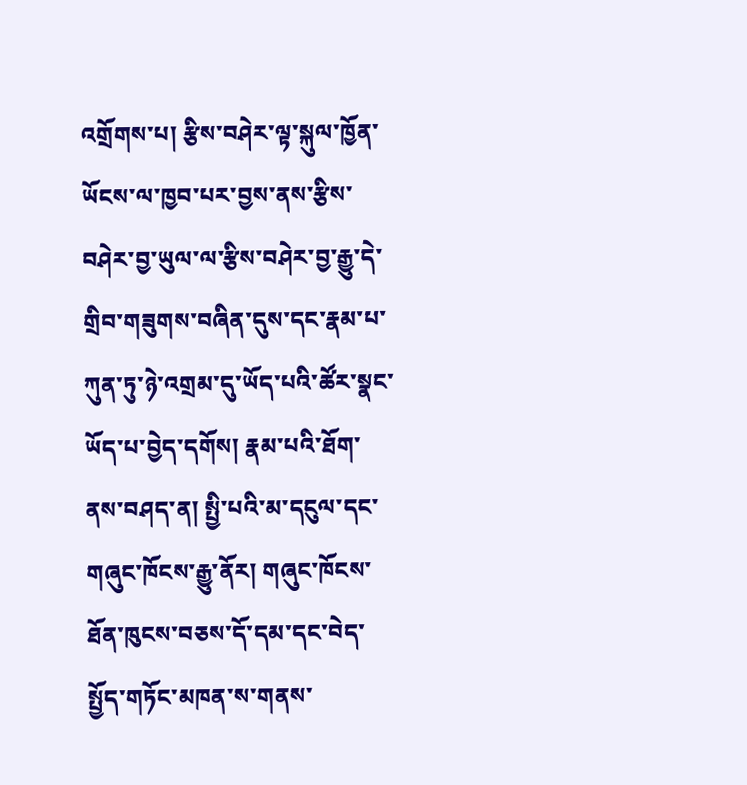འགྲོགས་པ། རྩིས་བཤེར་ལྟ་སྐུལ་ཁྱོན་ཡོངས་ལ་ཁྱབ་པར་བྱས་ནས་རྩིས་བཤེར་བྱ་ཡུལ་ལ་རྩིས་བཤེར་བྱ་རྒྱུ་དེ་གྲིབ་གཟུགས་བཞིན་དུས་དང་རྣམ་པ་ཀུན་ཏུ་ཉེ་འགྲམ་དུ་ཡོད་པའི་ཚོར་སྣང་ཡོད་པ་བྱེད་དགོས། རྣམ་པའི་ཐོག་ནས་བཤད་ན། སྤྱི་པའི་མ་དངུལ་དང་གཞུང་ཁོངས་རྒྱུ་ནོར། གཞུང་ཁོངས་ཐོན་ཁུངས་བཅས་དོ་དམ་དང་བེད་སྤྱོད་གཏོང་མཁན་ས་གནས་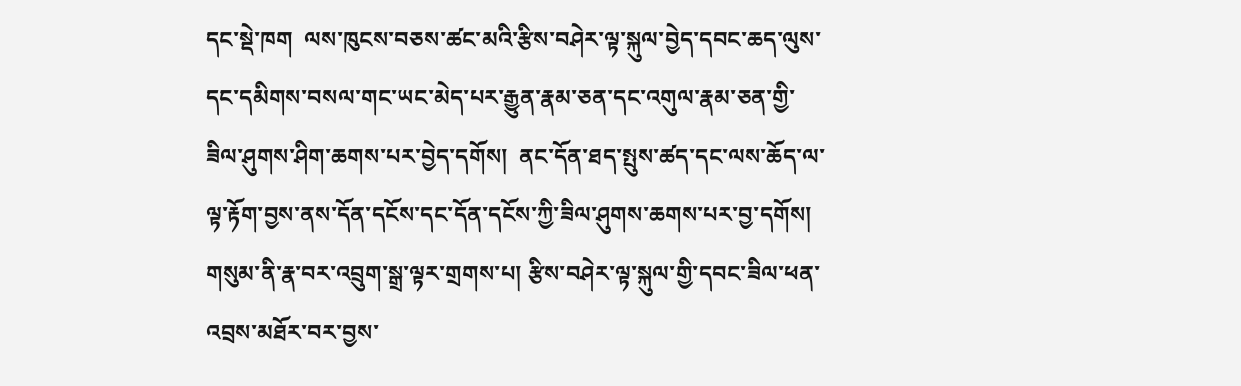དང་སྡེ་ཁག  ལས་ཁུངས་བཅས་ཚང་མའི་རྩིས་བཤེར་ལྟ་སྐུལ་བྱེད་དབང་ཆད་ལུས་དང་དམིགས་བསལ་གང་ཡང་མེད་པར་རྒྱུན་རྣམ་ཅན་དང་འགུལ་རྣམ་ཅན་གྱི་ཟིལ་ཤུགས་ཤིག་ཆགས་པར་བྱེད་དགོས།  ནང་དོན་ཐད་སྤུས་ཚད་དང་ལས་ཆོད་ལ་ལྟ་རྟོག་བྱས་ནས་དོན་དངོས་དང་དོན་དངོས་ཀྱི་ཟིལ་ཤུགས་ཆགས་པར་བྱ་དགོས། གསུམ་ནི་རྣ་བར་འབྲུག་སྒྲ་ལྟར་གྲགས་པ། རྩིས་བཤེར་ལྟ་སྐུལ་གྱི་དབང་ཟིལ་ཕན་འབྲས་མཐོར་བར་བྱས་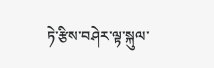ཏེ་རྩིས་བཤེར་ལྟ་སྐུལ་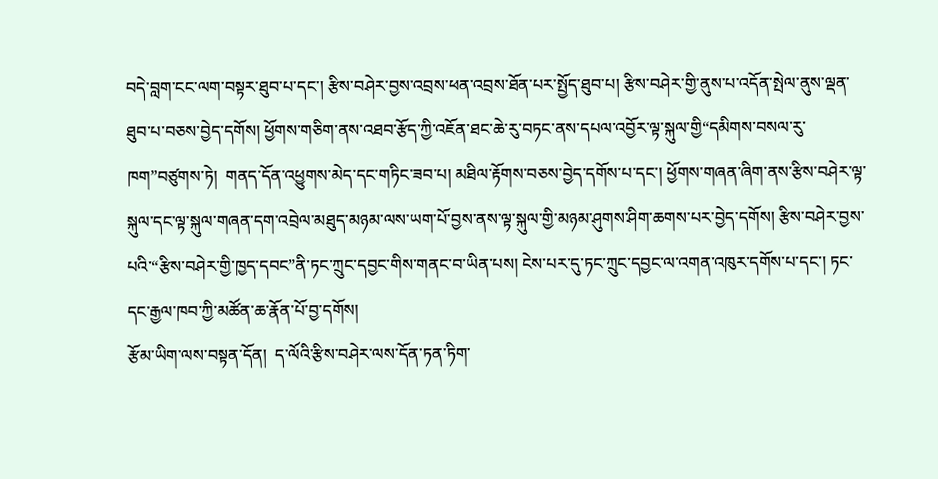བདེ་བླག་ངང་ལག་བསྟར་ཐུབ་པ་དང་། རྩིས་བཤེར་བྱས་འབྲས་ཕན་འབྲས་ཐོན་པར་སྤྱོད་ཐུབ་པ། རྩིས་བཤེར་གྱི་ནུས་པ་འདོན་སྤེལ་ནུས་ལྡན་ཐུབ་པ་བཅས་བྱེད་དགོས། ཕྱོགས་གཅིག་ནས་འཐབ་རྩོད་ཀྱི་འཇོན་ཐང་ཆེ་རུ་བཏང་ནས་དཔལ་འབྱོར་ལྟ་སྐུལ་གྱི“དམིགས་བསལ་རུ་ཁག”བཙུགས་ཏེ།  གནད་དོན་འཕྱུགས་མེད་དང་གཏིང་ཟབ་པ། མཐིལ་རྟོགས་བཅས་བྱེད་དགོས་པ་དང་། ཕྱོགས་གཞན་ཞིག་ནས་རྩིས་བཤེར་ལྟ་སྐུལ་དང་ལྟ་སྐུལ་གཞན་དག་འབྲེལ་མཐུད་མཉམ་ལས་ཡག་པོ་བྱས་ནས་ལྟ་སྐུལ་གྱི་མཉམ་ཤུགས་ཤིག་ཆགས་པར་བྱེད་དགོས། རྩིས་བཤེར་བྱས་པའི་“རྩིས་བཤེར་གྱི་ཁྱད་དབང”ནི་ཏང་ཀྲུང་དབྱང་གིས་གནང་བ་ཡིན་པས། ངེས་པར་དུ་ཏང་ཀྲུང་དབྱང་ལ་འགན་འཁུར་དགོས་པ་དང་། ཏང་དང་རྒྱལ་ཁབ་ཀྱི་མཚོན་ཆ་རྣོན་པོ་བྱ་དགོས།
རྩོམ་ཡིག་ལས་བསྟན་དོན།  ད་ལོའི་རྩིས་བཤེར་ལས་དོན་ཏན་ཏིག་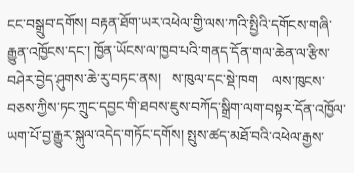ངང་བསྒྲུབ་དགོས། བརྟན་ཐོག་ཡར་འཕེལ་གྱི་ལས་ཀའི་སྤྱིའི་དགོངས་གཞི་རྒྱུན་འཁྱོངས་དང་། ཁྱོན་ཡོངས་ལ་ཁྱབ་པའི་གནད་དོན་གལ་ཆེན་ལ་རྩིས་བཤེར་བྱེད་ཤུགས་ཆེ་རུ་བཏང་ནས།   ས་ཁུལ་དང་སྡེ་ཁག    ལས་ཁུངས་བཅས་ཀྱིས་ཏང་ཀྲུང་དབྱང་གི་ཐབས་ཇུས་བཀོད་སྒྲིག་ལག་བསྟར་དོན་འཁྱོལ་ཡག་པོ་བྱ་རྒྱུར་སྐུལ་འདེད་གཏོང་དགོས། སྤུས་ཚད་མཐོ་བའི་འཕེལ་རྒྱས་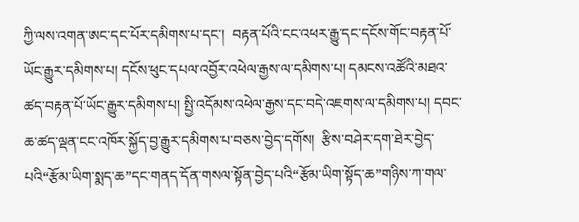ཀྱི་ལས་འགན་ཨང་དང་པོར་དམིགས་པ་དང་།  བརྟན་པོའི་ངང་འཕར་རྒྱུ་དང་དངོས་གོང་བརྟན་པོ་ཡོང་རྒྱུར་དམིགས་པ། དངོས་ཕུང་དཔལ་འབྱོར་འཕེལ་རྒྱས་ལ་དམིགས་པ། དམངས་འཚོའི་མཐའ་ཚད་བརྟན་པོ་ཡོང་རྒྱུར་དམིགས་པ། སྤྱི་འདོམས་འཕེལ་རྒྱས་དང་བདེ་འཇགས་ལ་དམིགས་པ། དབང་ཆ་ཚད་ལྡན་ངང་འཁོར་སྐྱོད་བྱ་རྒྱུར་དམིགས་པ་བཅས་བྱེད་དགོས།  རྩིས་བཤེར་དག་ཐེར་བྱེད་པའི“རྩོམ་ཡིག་སྨད་ཆ”དང་གནད་དོན་གསལ་སྟོན་བྱེད་པའི“རྩོམ་ཡིག་སྟོད་ཆ”གཉིས་ཀ་གལ་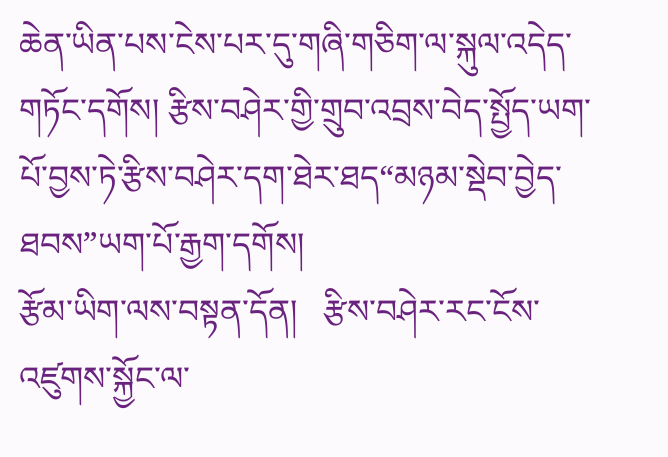ཆེན་ཡིན་པས་ངེས་པར་དུ་གཞི་གཅིག་ལ་སྐུལ་འདེད་གཏོང་དགོས། རྩིས་བཤེར་གྱི་གྲུབ་འབྲས་བེད་སྤྱོད་ཡག་པོ་བྱས་ཏེ་རྩིས་བཤེར་དག་ཐེར་ཐད“མཉམ་སྡེབ་བྱེད་ཐབས”ཡག་པོ་རྒྱག་དགོས།
རྩོམ་ཡིག་ལས་བསྟན་དོན།   རྩིས་བཤེར་རང་ངོས་འཛུགས་སྐྱོང་ལ་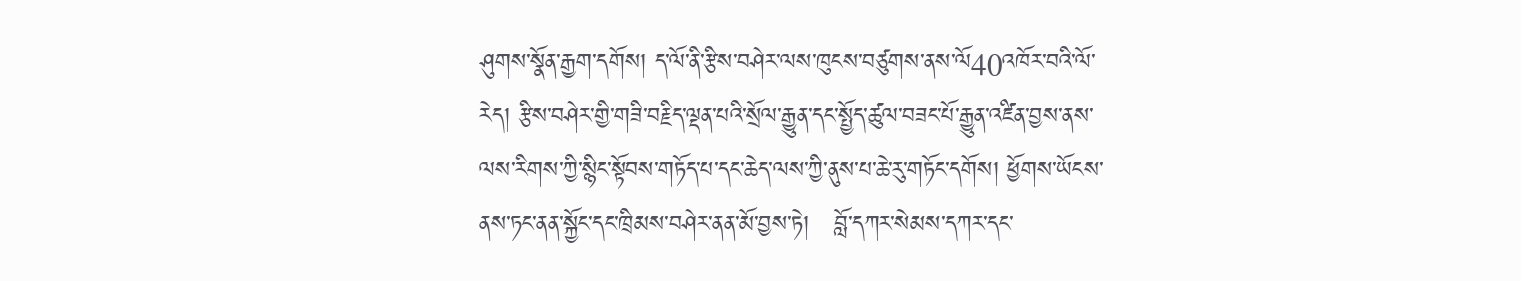ཤུགས་སྣོན་རྒྱག་དགོས། ད་ལོ་ནི་རྩིས་བཤེར་ལས་ཁུངས་བཙུགས་ནས་ལོ40འཁོར་བའི་ལོ་རེད། རྩིས་བཤེར་གྱི་གཟི་བརྗིད་ལྡན་པའི་སྲོལ་རྒྱུན་དང་སྤྱོད་ཚུལ་བཟང་པོ་རྒྱུན་འཛིན་བྱས་ནས་ལས་རིགས་ཀྱི་སྙིང་སྟོབས་གཏོད་པ་དང་ཆེད་ལས་ཀྱི་ནུས་པ་ཆེ་རུ་གཏོང་དགོས། ཕྱོགས་ཡོངས་ནས་ཏང་ནན་སྐྱོང་དང་ཁྲིམས་བཤེར་ནན་མོ་བྱས་ཏེ།   བློ་དཀར་སེམས་དཀར་དང་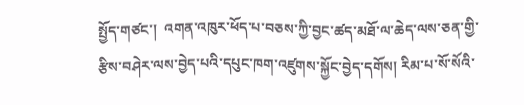སྤྱོད་གཙང་།  འགན་འཁུར་ཕོད་པ་བཅས་ཀྱི་བྱང་ཚད་མཐོ་ལ་ཆེད་ལས་ཅན་གྱི་རྩིས་བཤེར་ལས་བྱེད་པའི་དཔུང་ཁག་འཛུགས་སྐྱོང་བྱེད་དགོས། རིམ་པ་སོ་སོའི་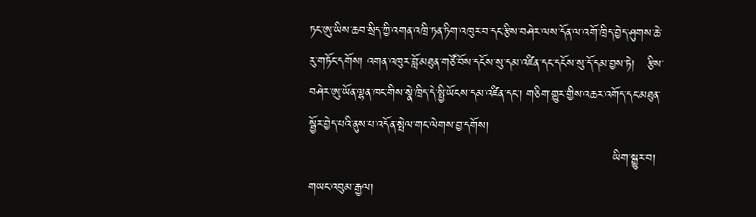ཏང་ཨུ་ཡིས་ཆབ་སྲིད་ཀྱི་འགན་འཁྲི་ཏན་ཏིག་འཁུར་བ་དང་རྩིས་བཤེར་ལས་དོན་ལ་འགོ་ཁྲིད་བྱེད་ཤུགས་ཆེ་རུ་གཏོང་དགོས། འགན་འཁུར་བློ་མཐུན་གཙོ་བོས་དངོས་སུ་དམ་འཛིན་དང་དངོས་སུ་དོ་དམ་བྱས་ཏེ།   རྩིས་བཤེར་ཨུ་ཡོན་ལྷན་ཁང་གིས་སྣེ་ཁྲིད་དེ་སྤྱི་ཡོངས་དམ་འཛིན་དང་། གཅིག་གྱུར་གྱིས་འཆར་འགོད་དང་མཐུན་སྦྱོར་བྱེད་པའི་ནུས་པ་འདོན་སྤེལ་གང་ལེགས་བྱ་དགོས།
                                                                          ཡིག་སྒྱུར་བ། གཡང་འབུམ་རྒྱལ།